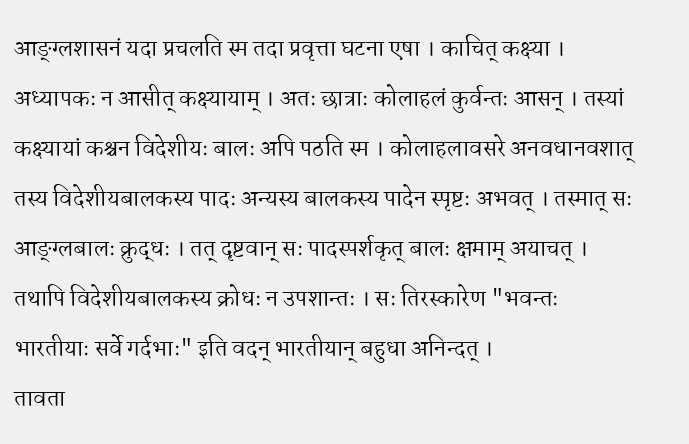आङ्ग्लशासनं यदा प्रचलति स्म तदा प्रवृत्ता घटना एषा । काचित् कक्ष्या । अध्यापकः न आसीत् कक्ष्यायाम् । अतः छात्राः कोलाहलं कुर्वन्तः आसन् । तस्यां कक्ष्यायां कश्चन विदेशीयः बालः अपि पठति स्म । कोलाहलावसरे अनवधानवशात् तस्य विदेशीयबालकस्य पादः अन्यस्य बालकस्य पादेन स्पृष्टः अभवत् । तस्मात् सः आङ्ग्लबालः क्रुद्धः । तत् दृष्टवान् सः पादस्पर्शकृत् बालः क्षमाम् अयाचत् । तथापि विदेशीयबालकस्य क्रोधः न उपशान्तः । सः तिरस्कारेण "भवन्तः भारतीयाः सर्वे गर्दभाः" इति वदन् भारतीयान् बहुधा अनिन्दत् ।
तावता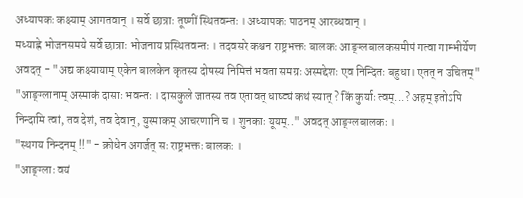अध्यापकः कक्ष्याम् आगतवान् । सर्वे छात्राः तूष्णीं स्थितवन्तः । अध्यापकः पाठनम् आरब्धवान् ।
मध्याह्ने भोजनसमये सर्वे छात्राः भोजनाय प्रस्थितवन्तः । तदवसरे कश्चन राष्ट्रभक्तः बालकः आङ्ग्लबालकसमीपं गत्वा गाम्भीर्येण अवदत् - "अद्य कक्ष्यायाम् एकेन बालकेन कृतस्य दोषस्य निमित्तं भवता समग्रः अस्मद्देशः एव निन्दितः बहुधा। एतत् न उचितम्"
"आङ्ग्लानाम् अस्माकं दासाः भवन्तः । दासकुले जातस्य तव एतावत् धाष्ट्यं कथं स्यात् ? किं कुर्याः त्वम्...? अहम् इतोऽपि निन्दामि त्वां, तव देशं, तव देवान्, युस्माकम् आचरणानि च । शुनकाः यूयम्.." अवदत् आङ्ग्लबालकः ।
"स्थगय निन्दनम् !!" - क्रोधेन अगर्जत् सः राष्ट्रभक्तः बालकः ।
"आङ्ग्लाः वयं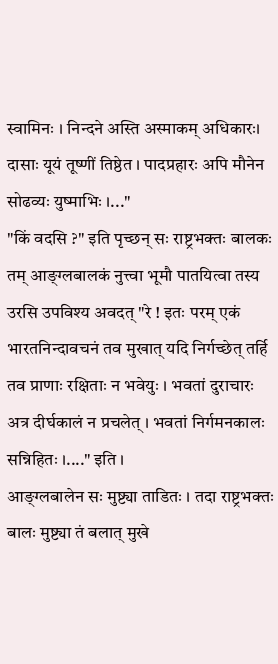स्वामिनः । निन्दने अस्ति अस्माकम् अधिकारः। दासाः यूयं तूष्णीं तिष्ठेत । पादप्रहारः अपि मौनेन सोढव्यः युष्माभिः ।..."
"किं वदसि ?" इति पृच्छन् सः राष्ट्रभक्तः बालकः तम् आङ्ग्लबालकं नुत्त्वा भूमौ पातयित्वा तस्य उरसि उपविश्य अवदत् "रे ! इतः परम् एकं भारतनिन्दावचनं तव मुखात् यदि निर्गच्छेत् तर्हि तव प्राणाः रक्षिताः न भवेयुः । भवतां दुराचारः अत्र दीर्घकालं न प्रचलेत् । भवतां निर्गमनकालः सन्निहितः ।...." इति ।
आङ्ग्लबालेन सः मुष्ट्या ताडितः । तदा राष्ट्रभक्तः बालः मुष्ट्या तं बलात् मुखे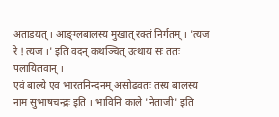अताडयत् । आङ्ग्लबालस्य मुखात् रक्तं निर्गतम् । 'त्यज रे ! त्यज ।' इति वदन् कथञ्चित् उत्थाय सः ततः पलायितवान् ।
एवं बाल्ये एव भारतनिन्दनम् असोढवतः तस्य बालस्य नाम सुभाषचन्द्रः इति । भाविनि काले 'नेताजी' इति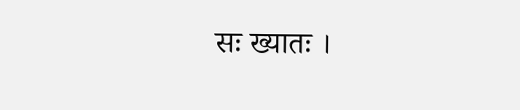सः ख्यातः ।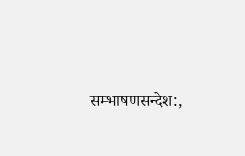सम्भाषणसन्देश:,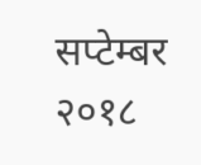सप्टेम्बर २०१८